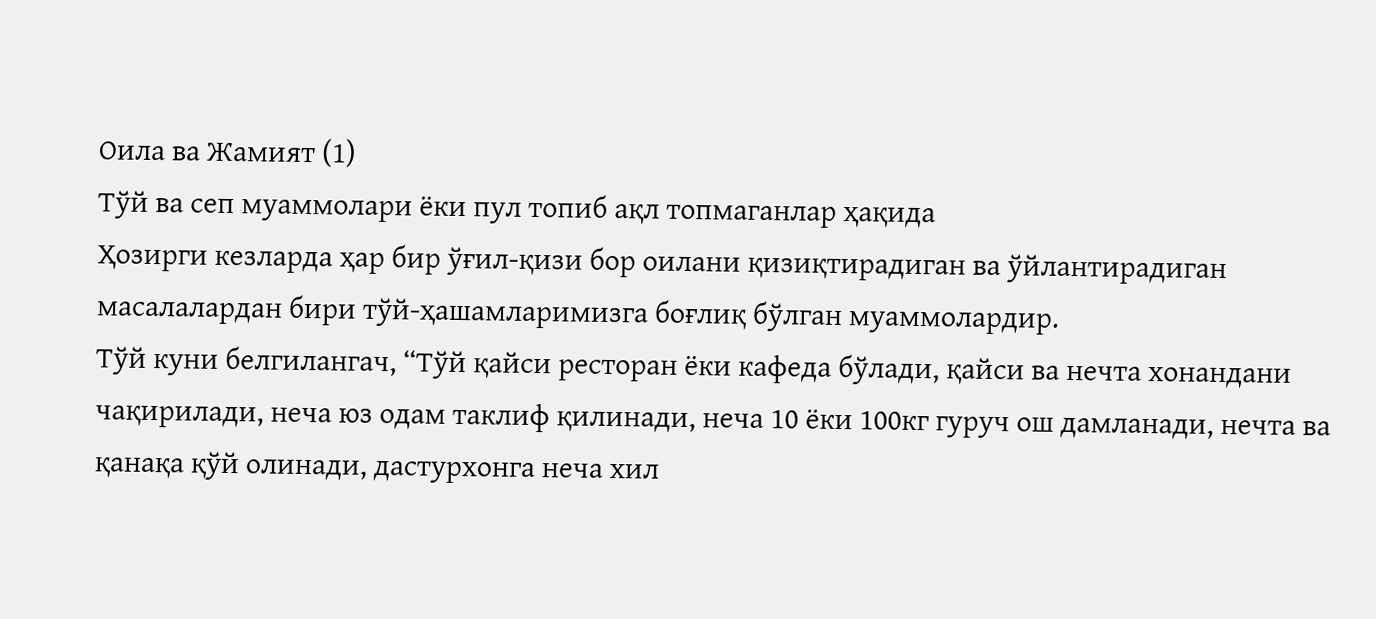Оила ва Жамият (1)
Тўй ва сеп муаммолари ёки пул топиб ақл топмаганлар ҳақида
Ҳозирги кезларда ҳар бир ўғил-қизи бор оилани қизиқтирадиган ва ўйлантирадиган масалалардан бири тўй-ҳашамларимизга боғлиқ бўлган муаммолардир.
Тўй куни белгилангач, “Тўй қайси ресторан ёки кафеда бўлади, қайси ва нечта хонандани чақирилади, неча юз одам таклиф қилинади, неча 10 ёки 100кг гуруч ош дамланади, нечта ва қанақа қўй олинади, дастурхонга неча хил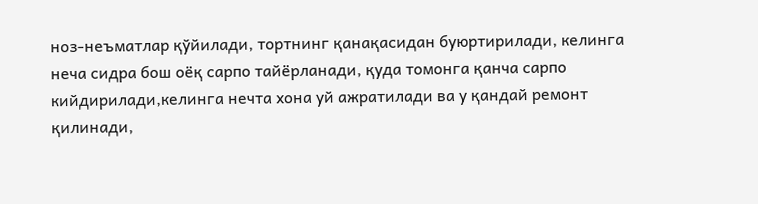ноз-неъматлар қўйилади, тортнинг қанақасидан буюртирилади, келинга неча сидра бош оёқ сарпо тайёрланади, қуда томонга қанча сарпо кийдирилади,келинга нечта хона уй ажратилади ва у қандай ремонт қилинади,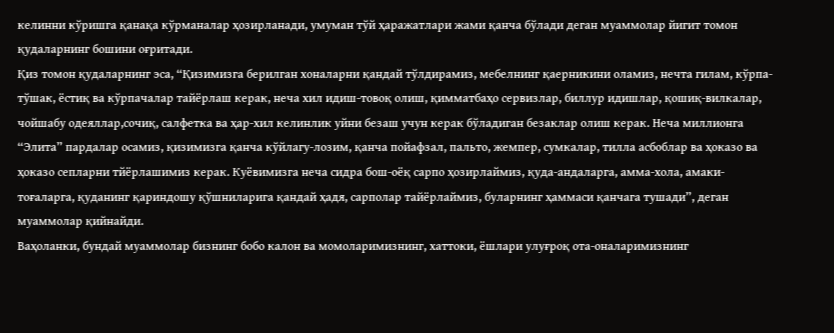келинни кўришга қанақа кўрманалар ҳозирланади, умуман тўй ҳаражатлари жами қанча бўлади деган муаммолар йигит томон қудаларнинг бошини оғритади.
Қиз томон қудаларнинг эса, “Қизимизга берилган хоналарни қандай тўлдирамиз, мебелнинг қаерникини оламиз, нечта гилам, кўрпа-тўшак, ёстиқ ва кўрпачалар тайёрлаш керак, неча хил идиш-товоқ олиш, қимматбаҳо сервизлар, биллур идишлар, қошиқ-вилкалар, чойшабу одеяллар,сочиқ, салфетка ва ҳар-хил келинлик уйни безаш учун керак бўладиган безаклар олиш керак. Неча миллионга “Элита” пардалар осамиз, қизимизга қанча кўйлагу-лозим, қанча пойафзал, пальто, жемпер, сумкалар, тилла асбоблар ва ҳоказо ва ҳоказо сепларни тйёрлашимиз керак. Куёвимизга неча сидра бош-оёқ сарпо ҳозирлаймиз, қуда-андаларга, амма-хола, амаки-тоғаларга, қуданинг қариндошу қўшниларига қандай ҳадя, сарполар тайёрлаймиз, буларнинг ҳаммаси қанчага тушади”, деган муаммолар қийнайди.
Ваҳоланки, бундай муаммолар бизнинг бобо калон ва момоларимизнинг, хаттоки, ёшлари улуғроқ ота-оналаримизнинг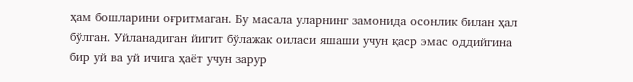ҳам бошларини оғритмаган. Бу масала уларнинг замонида осонлик билан ҳал бўлган. Уйланадиган йигит бўлажак оиласи яшаши учун қаср эмас оддийгина бир уй ва уй ичига ҳаёт учун зарур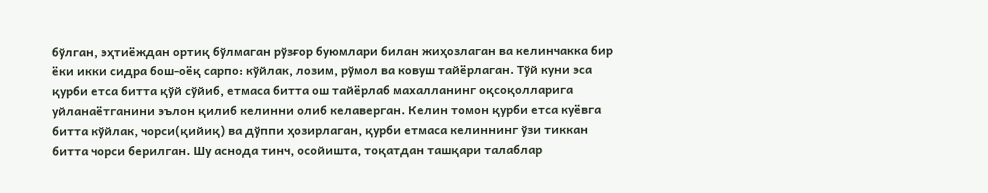бўлган, эҳтиёждан ортиқ бўлмаган рўзғор буюмлари билан жиҳозлаган ва келинчакка бир ёки икки сидра бош-оёқ сарпо: кўйлак, лозим, рўмол ва ковуш тайёрлаган. Тўй куни эса қурби етса битта қўй сўйиб, етмаса битта ош тайёрлаб махалланинг оқсоқолларига уйланаётганини эълон қилиб келинни олиб келаверган. Келин томон қурби етса куёвга битта кўйлак, чорси(қийиқ) ва дўппи ҳозирлаган, қурби етмаса келиннинг ўзи тиккан битта чорси берилган. Шу аснода тинч, осойишта, тоқатдан ташқари талаблар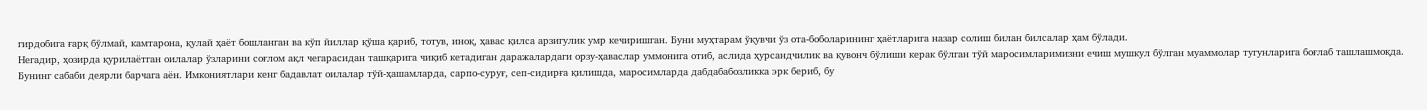гирдобига ғарқ бўлмай, камтарона, қулай ҳаёт бошланган ва кўп йиллар қўша қариб, тотув, иноқ, ҳавас қилса арзигулик умр кечиришган. Буни муҳтарам ўқувчи ўз ота-боболарининг ҳаётларига назар солиш билан билсалар ҳам бўлади.
Негадир, ҳозирда қурилаётган оилалар ўзларини соғлом ақл чегарасидан ташқарига чиқиб кетадиган даражалардаги орзу-ҳаваслар уммонига отиб, аслида ҳурсандчилик ва қувонч бўлиши керак бўлган тўй маросимларимизни ечиш мушкул бўлган муаммолар тугунларига боғлаб ташлашмоқда. Бунинг сабаби деярли барчага аён. Имкониятлари кенг бадавлат оилалар тўй-ҳашамларда, сарпо-суруғ, сеп-сидирға қилишда, маросимларда дабдабабозликка эрк бериб, бу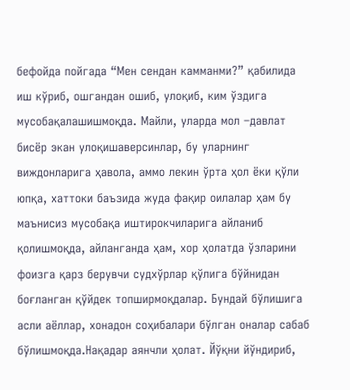бефойда пойгада “Мен сендан камманми?” қабилида иш кўриб, ошгандан ошиб, улоқиб, ким ўздига мусобақалашишмоқда. Майли, уларда мол –давлат бисёр экан улоқишаверсинлар, бу уларнинг виждонларига ҳавола, аммо лекин ўрта ҳол ёки қўли юпқа, хаттоки баъзида жуда фақир оилалар ҳам бу маънисиз мусобақа иштирокчиларига айланиб қолишмоқда, айланганда ҳам, хор ҳолатда ўзларини фоизга қарз берувчи судхўрлар қўлига бўйнидан боғланган қўйдек топширмоқдалар. Бундай бўлишига асли аёллар, хонадон соҳибалари бўлган оналар сабаб бўлишмоқда.Нақадар аянчли ҳолат. Йўқни йўндириб,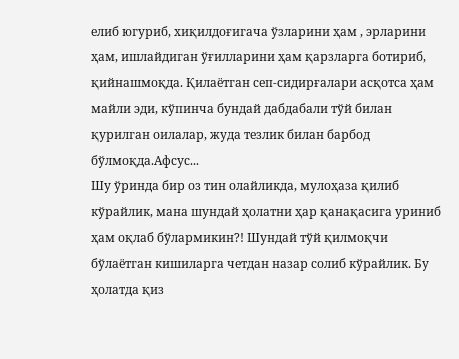елиб югуриб, хиқилдоғигача ўзларини ҳам , эрларини ҳам, ишлайдиган ўғилларини ҳам қарзларга ботириб, қийнашмоқда. Қилаётган сеп-сидирғалари асқотса ҳам майли эди, кўпинча бундай дабдабали тўй билан қурилган оилалар, жуда тезлик билан барбод бўлмоқда.Афсус...
Шу ўринда бир оз тин олайликда, мулоҳаза қилиб кўрайлик, мана шундай ҳолатни ҳар қанақасига уриниб ҳам оқлаб бўлармикин?! Шундай тўй қилмоқчи бўлаётган кишиларга четдан назар солиб кўрайлик. Бу ҳолатда қиз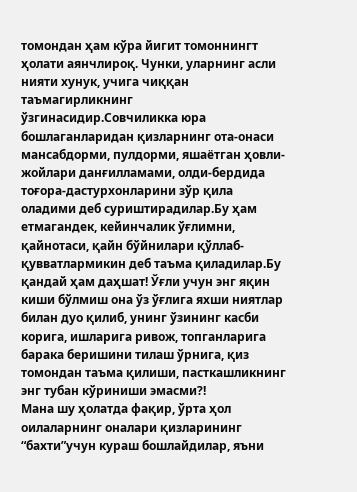томондан ҳам кўра йигит томоннингт ҳолати аянчлироқ. Чунки, уларнинг асли нияти хунук, учига чиққан таъмагирликнинг ўзгинасидир.Совчиликка юра бошлаганларидан қизларнинг ота-онаси мансабдорми, пулдорми, яшаётган ҳовли-жойлари данғилламами, олди-бердида тоғора-дастурхонларини зўр қила оладими деб суриштирадилар.Бу ҳам етмагандек, кейинчалик ўғлимни, қайнотаси, қайн бўйнилари қўллаб-қувватлармикин деб таъма қиладилар.Бу қандай ҳам даҳшат! Ўғли учун энг яқин киши бўлмиш она ўз ўғлига яхши ниятлар билан дуо қилиб, унинг ўзининг касби корига, ишларига ривож, топганларига барака беришини тилаш ўрнига, қиз томондан таъма қилиши, пасткашликнинг энг тубан кўриниши эмасми?!
Мана шу ҳолатда фақир, ўрта ҳол оилаларнинг оналари қизларининг “бахти”учун кураш бошлайдилар, яъни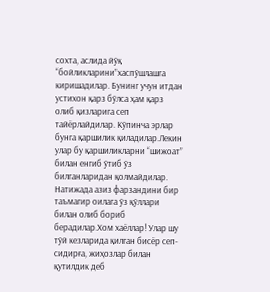сохта, аслида йўқ “бойликларини”хаспўшлашга киришадилар. Бунинг учун итдан устихон қарз бўлса ҳам қарз олиб қизларига сеп тайёрлайдилар. Кўпинча эрлар бунга қаршилик қиладилар.Лекин улар бу қаршиликларни “шижоат” билан енгиб ўтиб ўз билганларидан қолмайдилар. Натижада азиз фарзандини бир таъмагир оилага ўз қўллари билан олиб бориб берадилар.Хом хаёллар! Улар шу тўй кезларида қилган бисёр сеп-сидирға, жиҳозлар билан қутилдик деб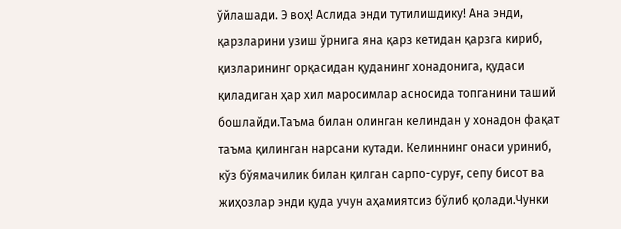ўйлашади. Э воҳ! Аслида энди тутилишдику! Ана энди, қарзларини узиш ўрнига яна қарз кетидан қарзга кириб, қизларининг орқасидан қуданинг хонадонига, қудаси қиладиган ҳар хил маросимлар асносида топганини таший бошлайди.Таъма билан олинган келиндан у хонадон фақат таъма қилинган нарсани кутади. Келиннинг онаси уриниб, кўз бўямачилик билан қилган сарпо-суруғ, сепу бисот ва жиҳозлар энди қуда учун аҳамиятсиз бўлиб қолади.Чунки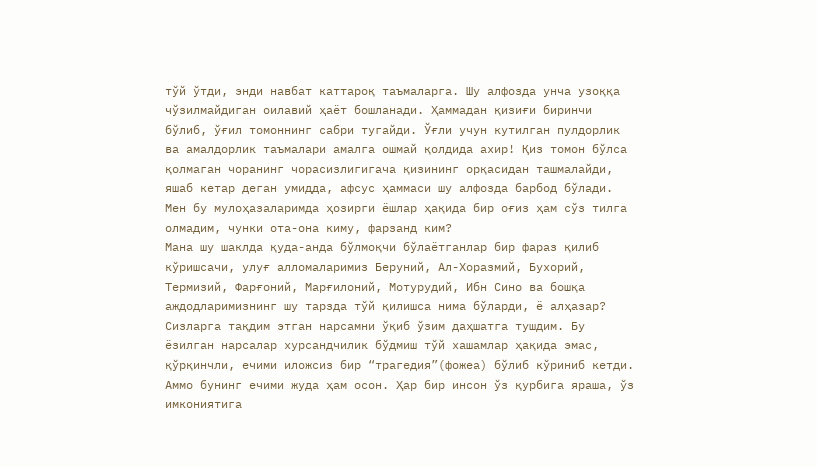тўй ўтди, энди навбат каттароқ таъмаларга. Шу алфозда унча узоққа чўзилмайдиган оилавий ҳаёт бошланади. Ҳаммадан қизиғи биринчи бўлиб, ўғил томоннинг сабри тугайди. Ўғли учун кутилган пулдорлик ва амалдорлик таъмалари амалга ошмай қолдида ахир! Қиз томон бўлса қолмаган чоранинг чорасизлигигача қизининг орқасидан ташмалайди, яшаб кетар деган умидда, афсус ҳаммаси шу алфозда барбод бўлади.
Мен бу мулоҳазаларимда ҳозирги ёшлар ҳақида бир оғиз ҳам сўз тилга олмадим, чунки ота-она киму, фарзанд ким?
Мана шу шаклда қуда-анда бўлмоқчи бўлаётганлар бир фараз қилиб кўришсачи, улуғ алломаларимиз Беруний, Ал-Хоразмий, Бухорий, Термизий, Фарғоний, Марғилоний, Мотурудий, Ибн Сино ва бошқа аждодларимизнинг шу тарзда тўй қилишса нима бўларди, ё алҳазар?
Сизларга тақдим этган нарсамни ўқиб ўзим даҳшатга тушдим. Бу ёзилган нарсалар хурсандчилик бўдмиш тўй хашамлар ҳақида эмас, қўрқинчли, ечими иложсиз бир “трагедия”(фожеа) бўлиб кўриниб кетди.
Аммо бунинг ечими жуда ҳам осон. Ҳар бир инсон ўз қурбига яраша, ўз имкониятига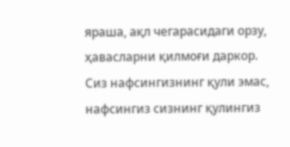яраша, ақл чегарасидаги орзу, ҳавасларни қилмоғи даркор.
Сиз нафсингизнинг қули эмас, нафсингиз сизнинг қулингиз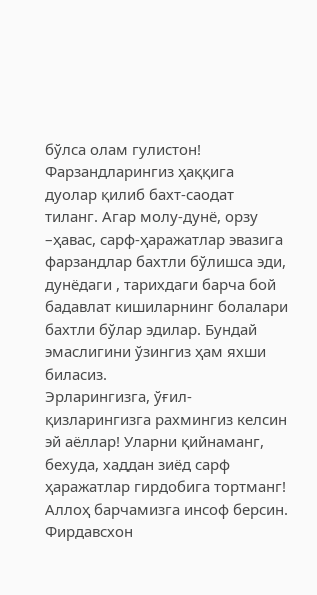бўлса олам гулистон! Фарзандларингиз ҳаққига дуолар қилиб бахт-саодат тиланг. Агар молу-дунё, орзу –ҳавас, сарф-ҳаражатлар эвазига фарзандлар бахтли бўлишса эди, дунёдаги , тарихдаги барча бой бадавлат кишиларнинг болалари бахтли бўлар эдилар. Бундай эмаслигини ўзингиз ҳам яхши биласиз.
Эрларингизга, ўғил-қизларингизга рахмингиз келсин эй аёллар! Уларни қийнаманг, бехуда, хаддан зиёд сарф ҳаражатлар гирдобига тортманг!
Аллоҳ барчамизга инсоф берсин.
Фирдавсхон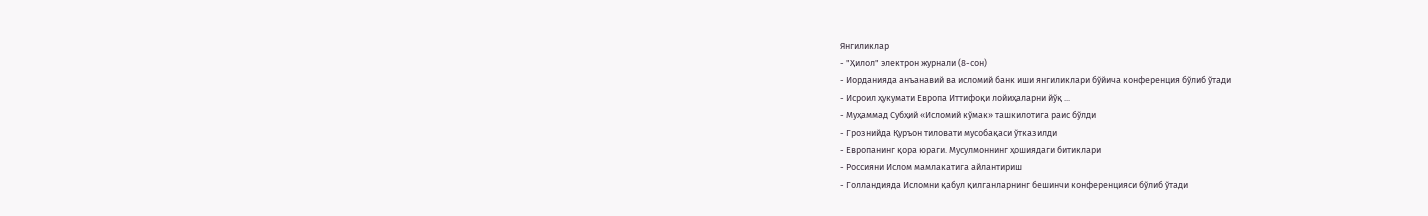Янгиликлар
- "Ҳилол" электрон журнали (8-сон)
- Иорданияда анъанавий ва исломий банк иши янгиликлари бўйича конференция бўлиб ўтади
- Исроил ҳукумати Европа Иттифоқи лойиҳаларни йўқ ...
- Муҳаммад Субҳий «Исломий кўмак» ташкилотига раис бўлди
- Грознийда Қуръон тиловати мусобақаси ўтказилди
- Европанинг қора юраги. Мусулмоннинг ҳошиядаги битиклари
- Россияни Ислом мамлакатига айлантириш
- Голландияда Исломни қабул қилганларнинг бешинчи конференцияси бўлиб ўтади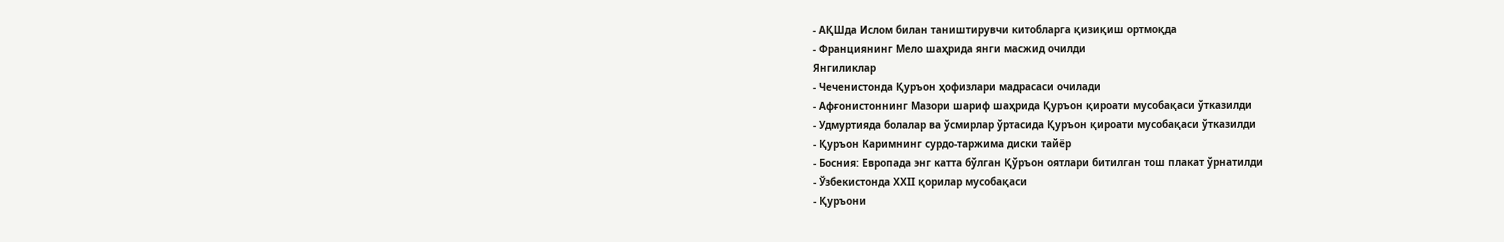- АҚШда Ислом билан таништирувчи китобларга қизиқиш ортмоқда
- Франциянинг Мело шаҳрида янги масжид очилди
Янгиликлар
- Чеченистонда Қуръон ҳофизлари мадрасаси очилади
- Афғонистоннинг Мазори шариф шаҳрида Қуръон қироати мусобақаси ўтказилди
- Удмуртияда болалар ва ўсмирлар ўртасида Қуръон қироати мусобақаси ўтказилди
- Қуръон Каримнинг сурдо-таржима диски тайёр
- Босния: Европада энг катта бўлган Қўръон оятлари битилган тош плакат ўрнатилди
- Ўзбекистонда ХХII қорилар мусобақаси
- Қуръони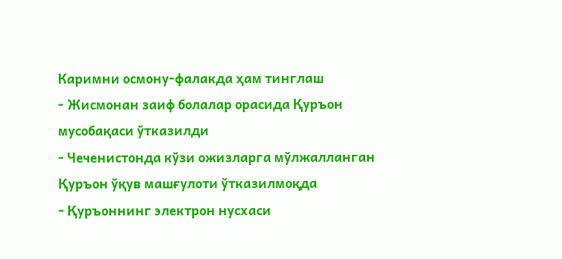Каримни осмону-фалакда ҳам тинглаш
- Жисмонан заиф болалар орасида Қуръон мусобақаси ўтказилди
- Чеченистонда кўзи ожизларга мўлжалланган Қуръон ўқув машғулоти ўтказилмоқда
- Қуръоннинг электрон нусхаси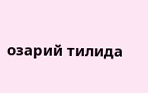озарий тилида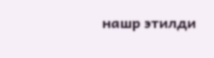нашр этилди